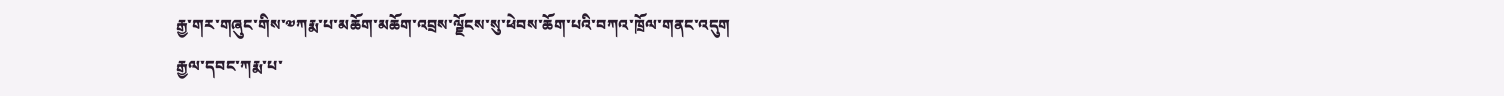རྒྱ་གར་གཞུང་གིས་༧ཀརྨ་པ་མཆོག་མཆོག་འབྲས་ལྗོངས་སུ་ཕེབས་ཆོག་པའི་བཀའ་ཁྲོལ་གནང་འདུག
རྒྱལ་དབང་ཀརྨ་པ་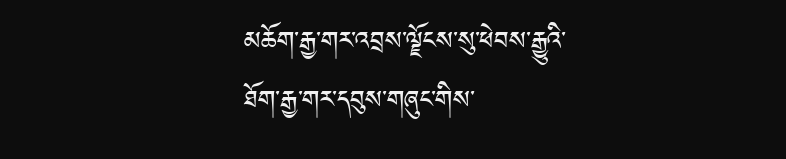མཆོག་རྒྱ་གར་འབྲས་ལྗོངས་སུ་ཕེབས་རྒྱུའི་ཐོག་རྒྱ་གར་དབུས་གཞུང་གིས་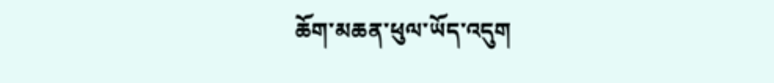ཆོག་མཆན་ཕུལ་ཡོད་འདུག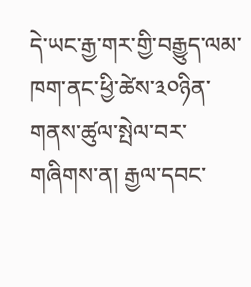དེ་ཡང་རྒྱ་གར་གྱི་བརྒྱུད་ལམ་ཁག་ནང་ཕྱི་ཚེས་༣༠ཉིན་གནས་ཚུལ་སྤེལ་བར་གཞིགས་ན། རྒྱལ་དབང་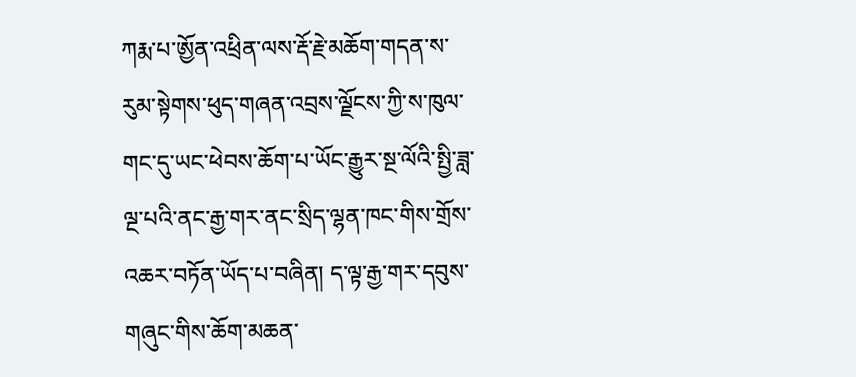ཀརྨ་པ་ཨྱོན་འཕྲིན་ལས་རྡོ་རྗེ་མཆོག་གདན་ས་རུམ་སྟེགས་ཕུད་གཞན་འབྲས་ལྗོངས་ཀྱི་ས་ཁུལ་གང་དུ་ཡང་ཕེབས་ཆོག་པ་ཡོང་རྒྱུར་སྔ་ལོའི་སྤྱི་ཟླ་ལྔ་པའི་ནང་རྒྱ་གར་ནང་སྲིད་ལྷན་ཁང་གིས་གྲོས་འཆར་བཏོན་ཡོད་པ་བཞིན། ད་ལྟ་རྒྱ་གར་དབུས་གཞུང་གིས་ཆོག་མཆན་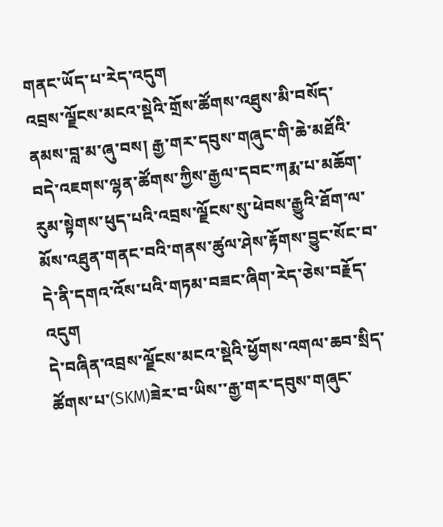གནང་ཡོད་པ་རེད་འདུག
འབྲས་ལྗོངས་མངའ་སྡེའི་གྲོས་ཚོགས་འཐུས་མི་བསོད་ནམས་བླ་མ་ཞུ་བས། རྒྱ་གར་དབུས་གཞུང་གི་ཆེ་མཐོའི་བདེ་འཇགས་ལྷན་ཚོགས་ཀྱིས་རྒྱལ་དབང་ཀརྨ་པ་མཆོག་རུམ་སྟེགས་ཕུད་པའི་འབྲས་ལྗོངས་སུ་ཕེབས་རྒྱུའི་ཐོག་ལ་མོས་འཐུན་གནང་བའི་གནས་ཚུལ་ཤེས་རྟོགས་བྱུང་སོང་བ་དེ་ནི་དགའ་འོས་པའི་གཏམ་བཟང་ཞིག་རེད་ཅེས་བརྗོད་འདུག
དེ་བཞིན་འབྲས་ལྗོངས་མངའ་སྡེའི་ཕྱོགས་འགལ་ཆབ་སྲིད་ཚོགས་པ་(SKM)ཟེར་བ་ཡིས་་རྒྱ་གར་དབུས་གཞུང་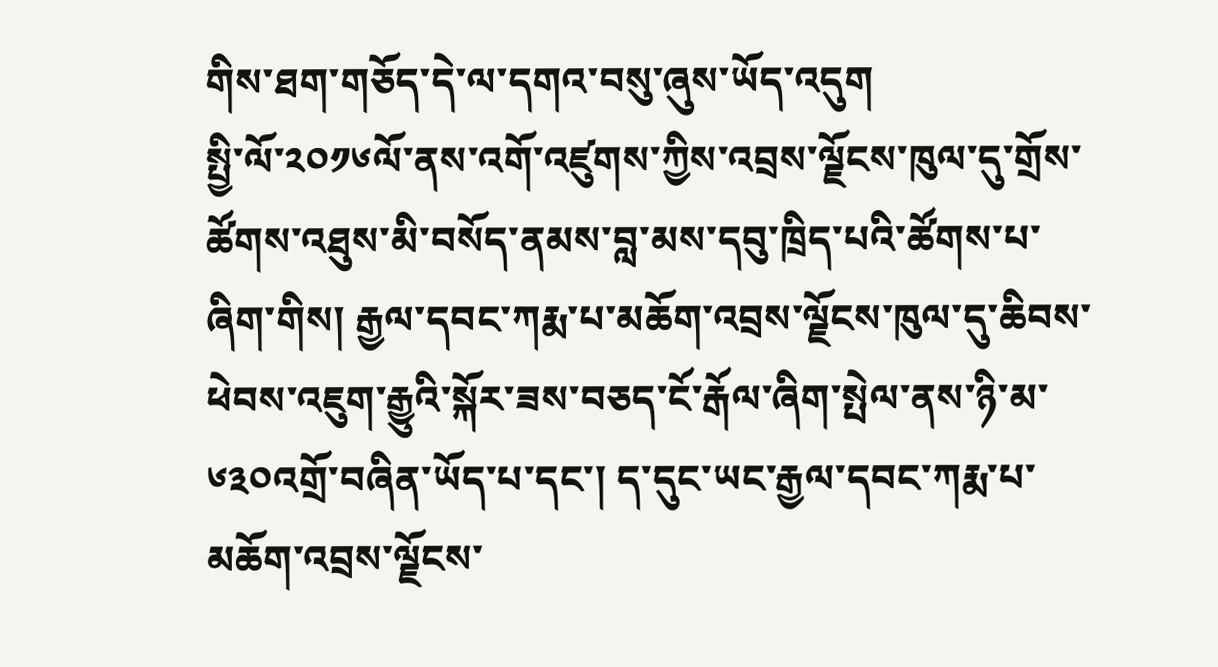གིས་ཐག་གཅོད་དེ་ལ་དགའ་བསུ་ཞུས་ཡོད་འདུག
སྤྱི་ལོ་༢༠༡༦ལོ་ནས་འགོ་འཛུགས་ཀྱིས་འབྲས་ལྗོངས་ཁུལ་དུ་གྲོས་ཚོགས་འཐུས་མི་བསོད་ནམས་བླ་མས་དབུ་ཁྲིད་པའི་ཚོགས་པ་ཞིག་གིས། རྒྱལ་དབང་ཀརྨ་པ་མཆོག་འབྲས་ལྗོངས་ཁུལ་དུ་ཆིབས་ཕེབས་འཇུག་རྒྱུའི་སྐོར་ཟས་བཅད་ངོ་རྒོལ་ཞིག་སྤེལ་ནས་ཉི་མ་༦༣༠འགྲོ་བཞིན་ཡོད་པ་དང་། ད་དུང་ཡང་རྒྱལ་དབང་ཀརྨ་པ་མཆོག་འབྲས་ལྗོངས་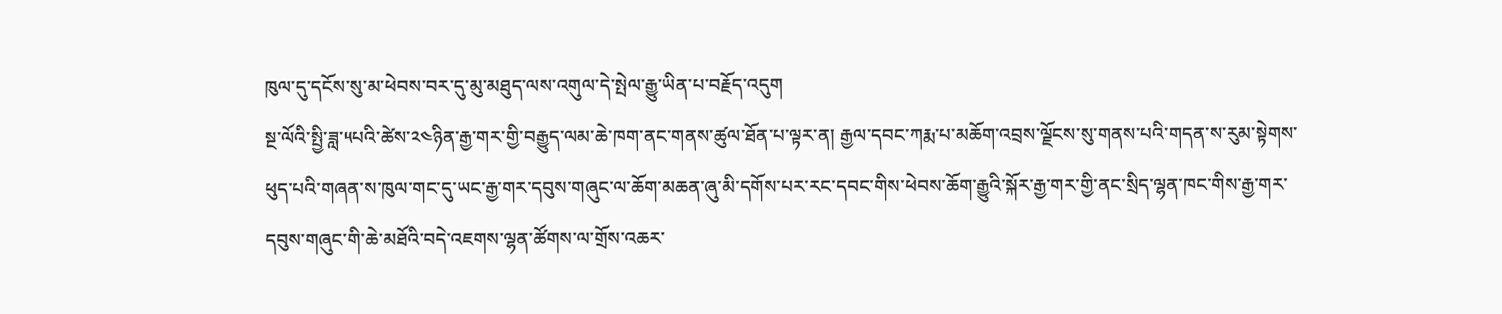ཁུལ་དུ་དངོས་སུ་མ་ཕེབས་བར་དུ་མུ་མཐུད་ལས་འགུལ་དེ་སྤེལ་རྒྱུ་ཡིན་པ་བརྗོད་འདུག
སྔ་ལོའི་སྤྱི་ཟླ་༥པའི་ཚེས་༢༤ཉིན་རྒྱ་གར་གྱི་བརྒྱུད་ལམ་ཆེ་ཁག་ནང་གནས་ཚུལ་ཐོན་པ་ལྟར་ན། རྒྱལ་དབང་ཀརྨ་པ་མཆོག་འབྲས་ལྗོངས་སུ་གནས་པའི་གདན་ས་རུམ་སྟེགས་ཕུད་པའི་གཞན་ས་ཁུལ་གང་དུ་ཡང་རྒྱ་གར་དབུས་གཞུང་ལ་ཆོག་མཆན་ཞུ་མི་དགོས་པར་རང་དབང་གིས་ཕེབས་ཆོག་རྒྱུའི་སྐོར་རྒྱ་གར་གྱི་ནང་སྲིད་ལྷན་ཁང་གིས་རྒྱ་གར་དབུས་གཞུང་གི་ཆེ་མཐོའི་བདེ་འཇགས་ལྷན་ཚོགས་ལ་གྲོས་འཆར་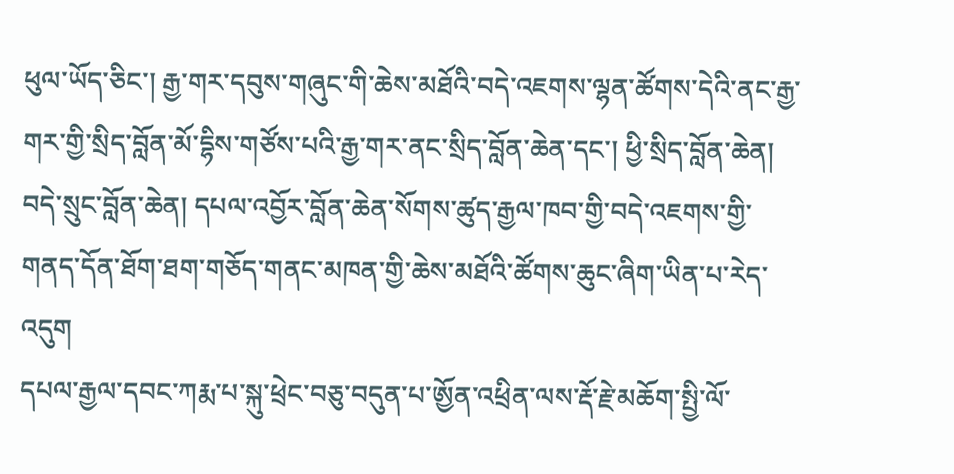ཕུལ་ཡོད་ཅིང་། རྒྱ་གར་དབུས་གཞུང་གི་ཆེས་མཐོའི་བདེ་འཇགས་ལྷན་ཚོགས་དེའི་ནང་རྒྱ་གར་གྱི་སྲིད་བློན་མོ་དྷིས་གཙོས་པའི་རྒྱ་གར་ནང་སྲིད་བློན་ཆེན་དང་། ཕྱི་སྲིད་བློན་ཆེན། བདེ་སྲུང་བློན་ཆེན། དཔལ་འབྱོར་བློན་ཆེན་སོགས་ཚུད་རྒྱལ་ཁབ་གྱི་བདེ་འཇགས་གྱི་གནད་དོན་ཐོག་ཐག་གཅོད་གནང་མཁན་གྱི་ཆེས་མཐོའི་ཚོགས་ཆུང་ཞིག་ཡིན་པ་རེད་འདུག
དཔལ་རྒྱལ་དབང་ཀརྨ་པ་སྐུ་ཕྲེང་བཅུ་བདུན་པ་ཨྱོན་འཕྲིན་ལས་རྡོ་རྗེ་མཆོག་སྤྱི་ལོ་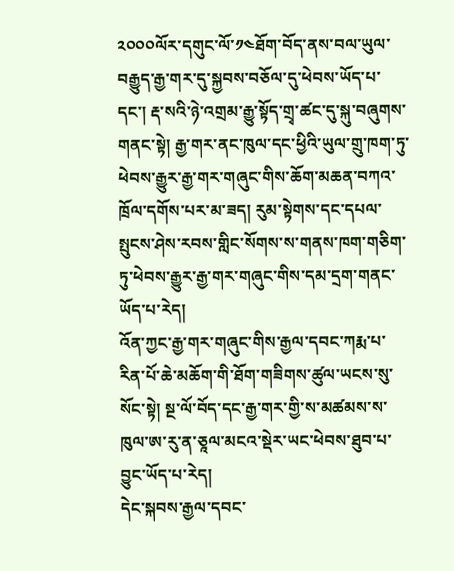༢༠༠༠ལོར་དགུང་ལོ་༡༤ཐོག་བོད་ནས་བལ་ཡུལ་བརྒྱུད་རྒྱ་གར་དུ་སྐྱབས་བཅོལ་དུ་ཕེབས་ཡོད་པ་དང་། རྡ་སའི་ཉེ་འགྲམ་རྒྱུ་སྟོད་གྲྭ་ཚང་དུ་སྐུ་བཞུགས་གནང་སྟེ། རྒྱ་གར་ནང་ཁུལ་དང་ཕྱིའི་ཡུལ་གྲུ་ཁག་ཏུ་ཕེབས་རྒྱུར་རྒྱ་གར་གཞུང་གིས་ཆོག་མཆན་བཀའ་ཁྲོལ་དགོས་པར་མ་ཟད། རུམ་སྟེགས་དང་དཔལ་སྤུངས་ཤེས་རབས་གླིང་སོགས་ས་གནས་ཁག་གཅིག་ཏུ་ཕེབས་རྒྱུར་རྒྱ་གར་གཞུང་གིས་དམ་དྲག་གནང་ཡོད་པ་རེད།
འོན་ཀྱང་རྒྱ་གར་གཞུང་གིས་རྒྱལ་དབང་ཀརྨ་པ་རིན་པོ་ཆེ་མཆོག་གི་ཐོག་གཟིགས་ཚུལ་ཡངས་སུ་སོང་སྟེ། སྔ་ལོ་བོད་དང་རྒྱ་གར་གྱི་ས་མཚམས་ས་ཁུལ་ཨ་རུ་ན་ཅཱལ་མངའ་སྡེར་ཡང་ཕེབས་ཐུབ་པ་བྱུང་ཡོད་པ་རེད།
དེང་སྐབས་རྒྱལ་དབང་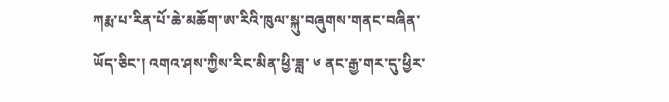ཀརྨ་པ་རིན་པོ་ཆེ་མཆོག་ཨ་རིའི་ཁུལ་སྐུ་བཞུགས་གནང་བཞིན་ཡོད་ཅིང་། འགའ་ཤས་ཀྱིས་རིང་མིན་ཕྱི་ཟླ་ ༦ ནང་རྒྱ་གར་དུ་ཕྱིར་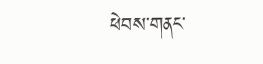ཕེབས་གནང་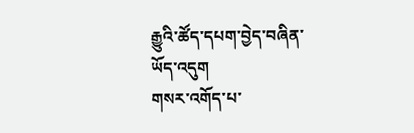རྒྱུའི་ཚོད་དཔག་བྱེད་བཞིན་ཡོད་འདུག
གསར་འགོད་པ་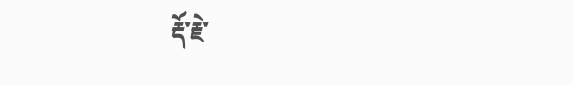རྡོ་རྗེ་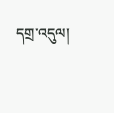དགྲ་འདུལ།